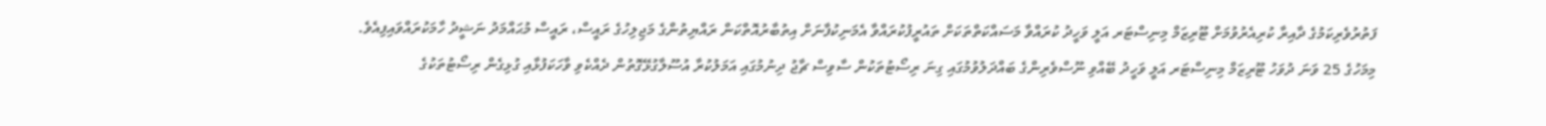ފަތުރުވެރިކަމުގެ ދާއިރާ ކުރިއެރުވުމަށް ޓޫރިޒަމް މިނިސްޓަރ އަލީ ވަހީދު ކުރައްވާ މަސައްކަތްތަކަށް ތައުރީފުކުރައްވާ އެމަނިކުފާނަށް އިތުބާރުއޮތްކަން ރައްޔިތުންގެ މަޖިލިހުގެ ރައީސް، ރައީސް މުޙައްމަދު ނަޝީދު ހާމަކުރައްވައިފިއެވެ.
މިމަހުގެ 25 ވަނަ ދުވަހު ޓޫރިޒަމް މިނިސްޓަރ އަލީ ވަހީދު ބޭއްވި ނޫސްވެރިންގެ ބައްދަލުވުމުގައި ގިނަ ރިސޯޓުތަކުން ސާވިސް ޗާޖު ދިނުމުގައި އަމަލުކުރާ އުސޫލާގުޅޭގޮތުން ދެއްކެވި ވާހަކަފުޅާއި ގުޅިގެން ރިސޯޓުތަކުގެ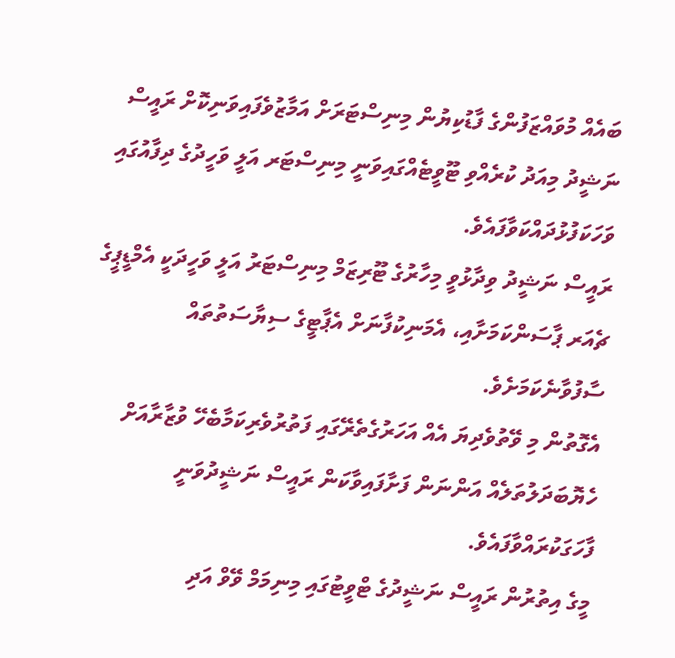ބައެއް މުވައްޒަފުންގެ ފާޑުކިޔުން މިނިސްޓަރަށް އަމާޒުވެފައިވަނިކޮށް ރައީސް ނަޝީދު މިއަދު ކުރެއްވި ޓޫވީޓެއްގައިވަނީ މިނިސްޓަރ އަލީ ވަހީދުގެ ދިފާއުގައި ވަހަކަފުޅުދައްކަވާފައެވެ.
ރައީސް ނަޝީދު ވިދާޅުވީ މިހާރުގެ ޓޫރިޒަމް މިނިސްޓަރު އަލީ ވަހީދަކީ އެމްޑީޕީގެ ޗެއަރ ޕާސަންކަމަށާއި، އެމަނިކުފާނަށް އެޕާޓީގެ ސިޔާސަތުތައް ސާފުވާނެކަމަށެވެ.
އެގޮތުން މި ވޭތުވެދިޔަ އެއް އަހަރުގެތެރޭގައި ފަތުރުވެރިކަމާބެހޭ ވުޒާރާއަށް ހެޔޮބަދަލުތަލެއް އަންނަން ފަށާފައިވާކަން ރައީސް ނަޝީދުވަނީ ފާހަގަކުރައްވާފައެވެ.
މީގެ އިތުރުން ރައީސް ނަޝީދުގެ ޓްވީޓުގައި މިނިމަމް ވޭވް އަދި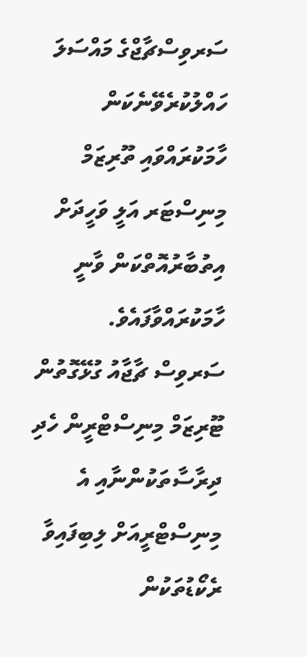ސަރވިސްޗާޖްގެ މައްސަލަ ހައްލުކުރެވޭނެކަން ހާމަކުރައްވައި ތޫރިޒަމް މިނިސްޓަރ އަލީ ވަހީދަށް އިތުބާރުއޮތްކަން ވާނީ ހާމަކުރައްވާފައެވެ.
ސަރވިސް ޗާޖާއު ގުޅޭގޮތުން ޓޫރިޒަމް މިނިސްޓްރީން ހެދި ދިރާސާތަކުންނާއި އެ މިނިސްޓްރީއަށް ލިބިފައިވާ ރެކޯޑުތަކުން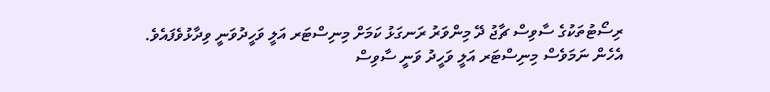ރިސޯޓުތަކުގެ ސާވިސް ޗާޖު ދޭ މިންވަރު ރަނގަޅު ކަމަށް މިނިސްޓަރ އަލީ ވަހީދުވަނީ ވިދާޅުވެފައެވެ.
އެހެން ނަމަވެސް މިނިސްޓަރ އަލީ ވަހީދު ވަނީ ސާވިސް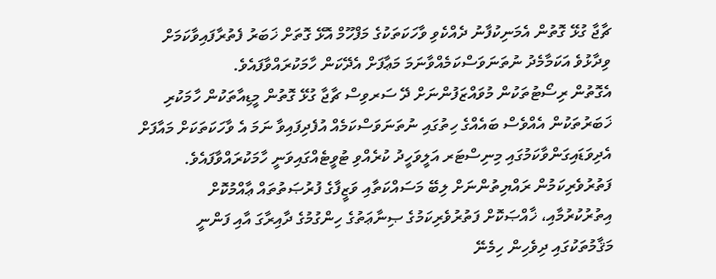ޗާޖާ ގުޅޭ ގޮތުން އެމަނިކުފާނު ދެއްކެވި ވާހަކަތަކުގެ މަފްހޫމް އޮޅޭ ގޮތަށް ޚަބަރު ފެތުރާފައިވާކަމަށް ވިދާޅުވެ އަކަމާމެދު ނުތަނަވަސްކަމެއްވާނަމަ މަޢާފަށް އެދޭކަން ހާމަކުރައްވާފައެވެ.
އެގޮތުން ރިސޯޓުތަކުން މުވައްޒަފުންނަށް ދޭ ސަރވިސް ޗާޖާ ގުޅޭ ގޮތުން މީޑިއާތަކުން ހާމަކުރި ޚަބަރުތަކުން އެއްވެސް ބައެއްގެ ހިތުގައި ނުތަނަވަސްކަމެއް އުފެދިފައިވާ ނަމަ އެ ވާހަކަތަކަށް މައާފަށް އެދިވަޑައިގަންވާކަމުގައި މިނިސްޓަރ އަލީވަހީދު ކުރެއްވި ޓުވީޓެއްގައިވަނީ ހާމަކުރައްވާފައެވެ.
ފަތުރުވެރިކަމުން ރައްޔިތުންނަށް ލިބޭ މަސައްކަތާއި ވަޒީފާގެ ފުރުޞަތުތައް ޢާއްމުކޮށް އިތުރުކުރުމާއި، ޚާއްޞަކޮށް ފަތުރުވެރިކަމުގެ ޞިނާޢަތުގެ ހިންގުމުގެ ދާއިރާގަ އާއި ފަންނީ މަޤާމުތަކުގައި ދިވެހިން ހިމެނޭ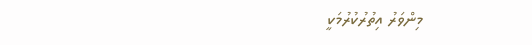މިންވަރު އިތުރުކުރުމަކީ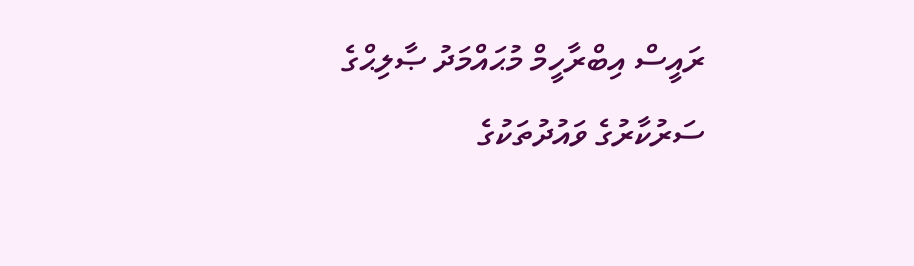ރައީސް އިބްރާހީމް މުޙައްމަދު ޞާލިޙްގެ ސަރުކާރުގެ ވައުދުތަކުގެ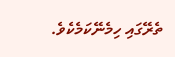ތެރޭގައި ހިމެނޭކަމެކެވެ.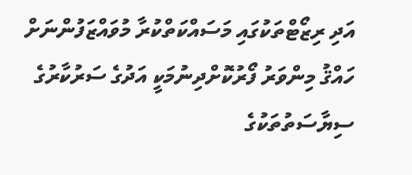އަދި ރިޒޯޓްތަކުގައި މަސައްކަތްކުރާ މުވައްޒަފުންނަށް ހައްޤު މިންވަރު ފޯރުކޮށްދިނުމަކީ އަދުގެ ސަރުކާރުގެ ސިޔާސަތުތަކުގެ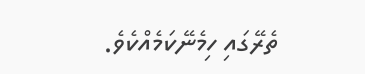ތެރޭގައި ހިމެނޭކަމެއްކެވެ.